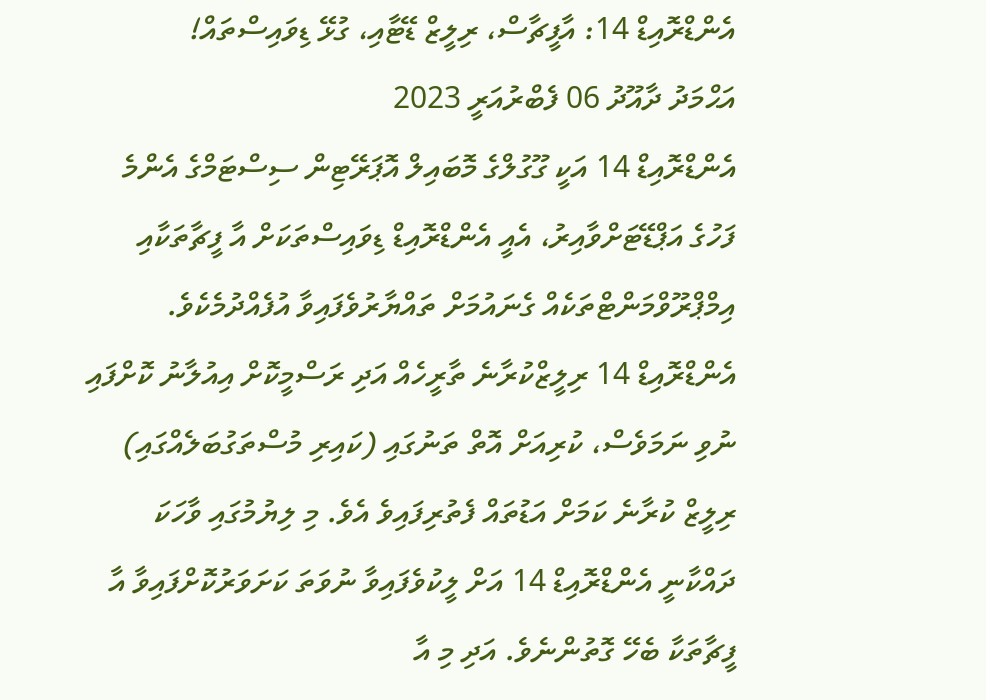އެންޑްރޮއިޑް 14: އާފީޗާސް، ރިލީޒް ޑޭޓާއި، ގުޅޭ ޑިވައިސްތައް!
އަޙްމަދު ދާއޫދު 06 ފެބްރުއަރީ 2023
އެންޑްރޮއިޑް 14 އަކީ ގޫގުލްގެ މޮބައިލް އޮޕަރޭޓިން ސިސްޓަމްގެ އެންމެ ފަހުގެ އަޕްޑޭޓަށްވާއިރު، އެއީ އެންޑްރޮއިޑް ޑިވައިސްތަކަށް އާ ފީޗާތަކާއި އިމްޕްރޫވްމަންޓްތަކެއް ގެނައުމަށް ތައްޔާރުވެފައިވާ އުފެއްދުމެކެވެ. އެންޑްރޮއިޑް 14 ރިލީޒްކުރާނެ ތާރީހެއް އަދި ރަސްމީކޮށް އިއުލާނު ކޮށްފައި ނުވި ނަމަވެސް، ކުރިއަށް އޮތް ތަނުގައި (ކައިރި މުސްތަގުބަލެއްގައި) ރިލީޒް ކުރާނެ ކަމަށް އަޑުތައް ފެތުރިފައިވެ އެވެ. މި ލިޔުމުގައި ވާހަކަ ދައްކާނީ އެންޑްރޮއިޑް 14 އަށް ލީކުވެފައިވާ ނުވަތަ ކަށަވަރުކޮށްފައިވާ އާ ފީޗާތަކާ ބެހޭ ގޮތުންނެވެ. އަދި މި އާ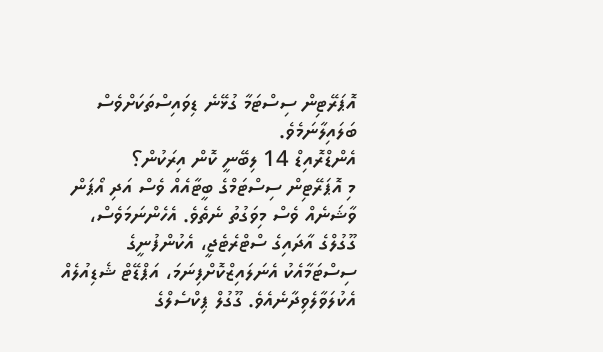އޮޕަރޭޓިން ސިސްޓަމާ ގުޅޭނެ ޑިވައިސްތަކަށްވެސް ބަލައިލާނަމެވެ.
އެންޑްރޮއިޑް 14 ލިބޭނީ ކޮން އިރަކުން؟
މި އޮޕަރޭޓިން ސިސްޓަމްގެ ބީޓާއެއް ވެސް އަދި އޯޕަން ވާޝަނެއް ވެސް މިވަގުތު ނެތެވެ. އެހެންނަމަވެސް، ގޫގުލްގެ އާދައިގެ ސްޓްރެޓެޖީ، އެކުންފުނީގެ ސިސްޓަމާއެކު އެނަލައިޒްކޮށްފިނަމަ، އަޕްޑޭޓް ޝެޑިއުލެއް އެކުލަވާލެވިދާނެއެވެ. ގޫގުލް ޕިކްސެލްގެ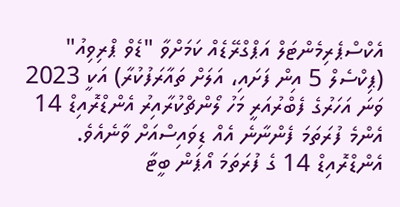އެކްސްޕެރިމެންޓަލް އަޕްގްރޭޑެއް ކަމަށްވާ "ޑެވް ޕްރިވިއު" (ޕިކްސެލް 5 އިން ފަށައި، އަލަށް ތައާރަފުކުރާ) އަކީ 2023 ވަނަ އަހަރުގެ ފެބްރުއަރީ މަހު ލޯންޗްކުރާއިރު އެންޑްރޮއިޑް 14 އެންމެ ފުރަތަމަ ފެންނާނެ އެއް ޑިވައިސްއަށް ވާނެއެވެ.
އެންޑްރޮއިޑް 14 ގެ ފުރަތަމަ އޯޕަން ބީޓާ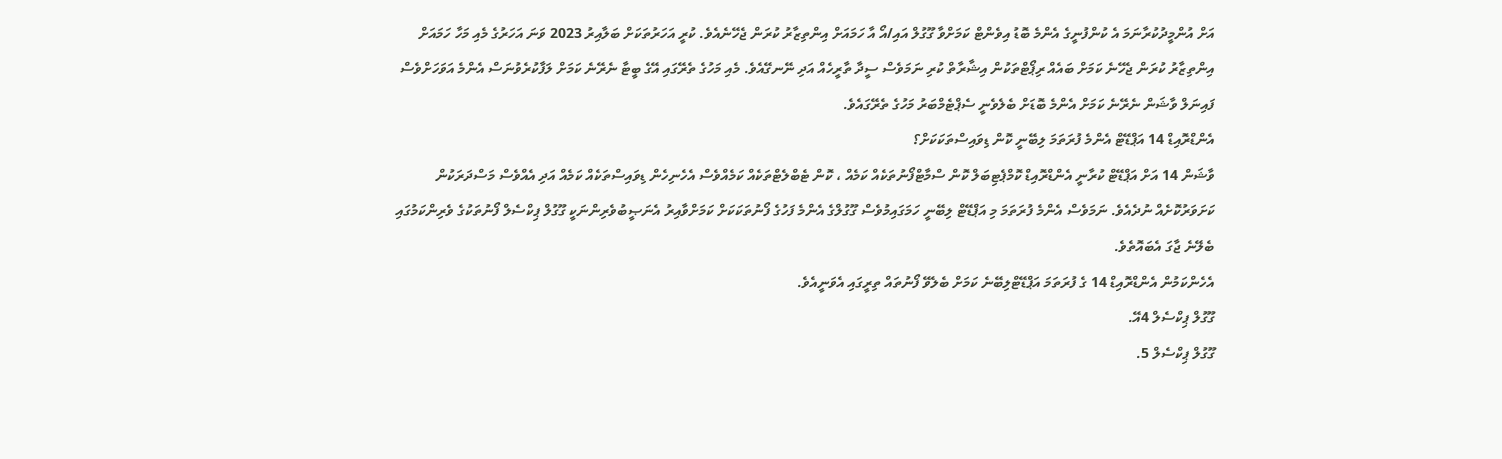އަށް އުންމީދުކުރާނަމަ އެ ކުންފުނީގެ އެންމެ ބޮޑު އިވެންޓް ކަމަށްވާ ގޫގުލް އައި/އޯ އާ ހަމައަށް އިންތިޒާރު ކުރަން ޖެހޭނެއެވެ. ކުރީ އަހަރުތަކަށް ބަލާއިރު 2023 ވަނަ އަހަރުގެ މެއި މަހާ ހަމައަށް އިންތިޒާރު ކުރަން ޖެހޭނެ ކަމަށް ބައެއް ރިޕޯޓްތަކުން އިޝާރާތް ކުރި ނަމަވެސް ސީދާ ތާރީހެއް އަދި ނޭނގޭއެވެ. މެއި މަހުގެ ތެރޭގައި އޭގެ ބީޓާ ނެރޭނެ ކަމަށް ލަފާކުރެވުނަސް އެންމެ އަވަހަށްވެސް ފައިނަލް ވާޝަން ނެރޭނެ ކަމަށް އެންމެ ބޮޑަށް ބެލެވެނީ ސެޕްޓެމްބަރު މަހުގެ ތެރޭގައެވެ.
އެންޑްރޮއިޑް 14 އަޕްޑޭޓް އެންމެ ފުރަތަމަ ލިބޭނީ ކޮން ޑިވައިސްތަކަކަށް؟
ވާޝަން 14 އަށް އަޕްޑޭޓް ކުރާނީ އެންޑްރޮއިޑް ކޮމްޕެޓިބަލް ކޮން ސްމާޓްފޯނުތަކެއް ކަމެއް ، ކޮން ޓެބްލެޓްތަކެއް ކަމެއްވެސް އެހެނިހެން ޑިވައިސްތަކެއް ކަމެއް އަދި އެއްވެސް މަސްދަރަކުން ކަށަވަރުކޮށެއް ނުދެއެވެ. ނަމަވެސް އެންމެ ފުރަތަމަ މި އަޕްޑޭޓް ލިބޭނީ ހަމަގައިމުވެސް ގޫގުލްގެ އެންމެ ފަހުގެ ފޯނުތަކަކަށް ކަމަށްވާއިރު އެނަޞީބުވެރިންނަކީ ގޫގުލް ޕިކްސެލް ފޯނުތަކުގެ ވެރިންކަމުގައި ބެލޭނެ ޖާގަ އެބައޮތެވެ.
އެހެންކަމުން އެންޑްރޮއިޑް 14 ގެ ފުރަތަމަ އަޕްޑޭޓްލިބޭނެ ކަމަށް ބެލެވޭ ފޯނުތައް ތިރީގައި އެވަނީއެވެ.
ގޫގުލް ޕިކްސެލް 4އޭ.
ގޫގުލް ޕިކްސެލް 5.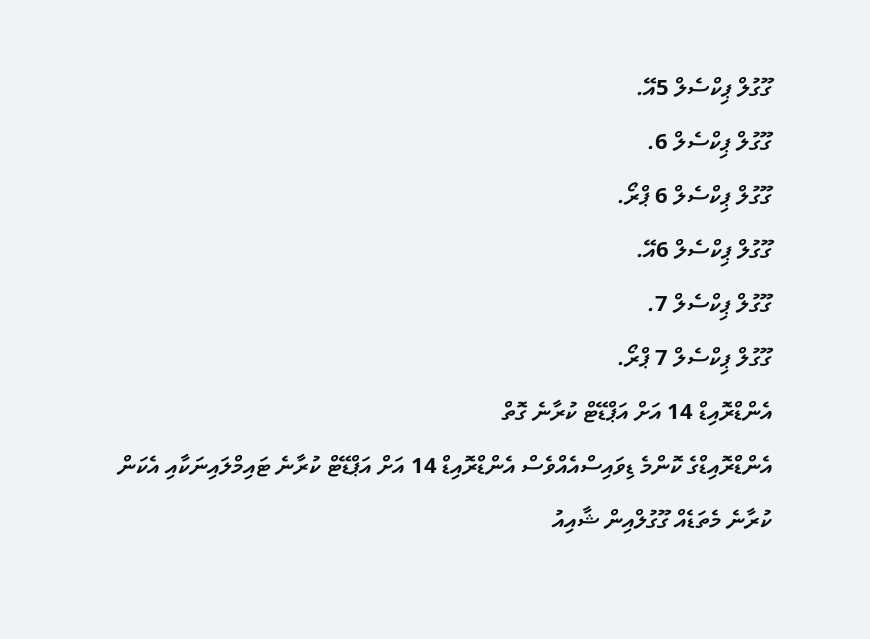ގޫގުލް ޕިކްސެލް 5އޭ.
ގޫގުލް ޕިކްސެލް 6.
ގޫގުލް ޕިކްސެލް 6 ޕްރޯ.
ގޫގުލް ޕިކްސެލް 6އޭ.
ގޫގުލް ޕިކްސެލް 7.
ގޫގުލް ޕިކްސެލް 7 ޕްރޯ.
އެންޑްރޮއިޑް 14 އަށް އަޕްޑޭޓް ކުރާނެ ގޮތް
އެންޑްރޮއިޑްގެ ކޮންމެ ޑިވައިސްއެއްވެސް އެންޑްރޮއިޑް 14 އަށް އަޕްޑޭޓް ކުރާނެ ޓައިމްލައިނަކާއި އެކަން ކުރާނެ މެތަޑެއް ގޫގުލްއިން ޝާއިއު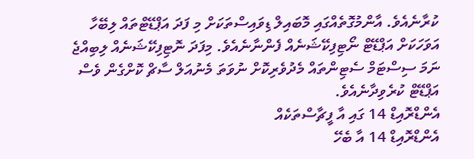ކުރާނެއެވެ. އާންމުގޮތެއްގައި މޮބައިލް ޑިވައިސްތަކަށް މި ފަދަ އަޕްޑޭޓްތައް ލިބޭހާ އަވަހަކަށް އަޕްޑޭޓް ނޯޓިފިކޭޝަނެއް ފެންނާނެއެވެ. މިފަދަ ނޮޓިފިކޭޝަނެއް ލިބިއްޖެ ނަމަ ސިސްޓަމް ސެޓިންތައް މެދުވެރިކޮށް ނުވަތަ މެނުއަލް ސާޗް ކޮށްގެން ވެސް އަޕްޑޭޓް ކުރެވިދާނެއެވެ.
އެންޑްރޮއިޑް 14 ގައި އާ ފީޗާސްތަކެއް
އެންޑްރޮއިޑް 14 އާ ބެހޭ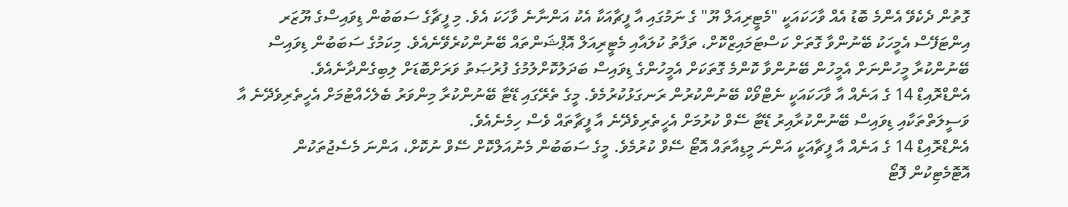ގޮތުން ދެކެވޭ އެންމެ ބޮޑު އެއް ވާހަކައަކީ "މެޓީރިއަލް ޔޫ" ގެ ނަމުގައި އާ ފީޗާއަކާ އެކު އަންނާނެ ވާހަކަ އެވެ. މި ފީޗާގެ ސަބަބުން ޑިވައިސްގެ ޔޫޒަރ އިންޓަފޭސް އެމީހަކު ބޭނުންވާ ގޮތަށް ކަސްޓަމައިޒްކޮށް، ތަފާތު ކުލައާއި މެޓީރިއަލް އޮޕްޝަންތައް ބޭނުންކުރެވޭނެއެވެ. މިކަމުގެ ސަބަބުން ޑިވައިސް ބޭނުންކުރާ މީހުންނަށް އެމީހުން ބޭނުންވާ ކޮންމެ ގޮތަކަށް އެމީހުންގެ ޑިވައިސް ބަދަލުކޮށްލުމުގެ ފުރުޞަތު ވަރަށްބޮޑަށް ލިބިގެންދާނެއެވެ.
އެންޑްރޮއިޑް 14 ގެ އަނެއް އާ ވާހަކައަކީ ނެޓްވޯކް ބޭނުންކުރުން ރަނގަޅުކުރުމެވެ. މީގެ ތެރޭގައި ޑޭޓާ ބޭނުންކުރާ މިންވަރު ބެލެހެއްޓުމަށް އެހީތެރިވެދޭނެ އާ ވަސީލަތްތަކާއި ޑިވައިސް ބޭނުންކުރާއިރު ޑޭޓާ ސޭވް ކުރުމަށް އެހީތެރިވެދޭނެ އާ ފީޗާތައް ވެސް ހިމެނެއެވެ.
އެންޑްރޮއިޑް 14 ގެ އަނެއް އާ ފީޗާއަކީ އަންނަ މީޑިއާތައް އޮޓޯ ސޭވް ކުރުމެވެ. މީގެ ސަބަބުން މެނުއަލްކޮށް ސޭވް ނުކޮށް، އަންނަ މެސެޖުތަކުން އޮޓޮމެޓިކުން ފޮޓޯ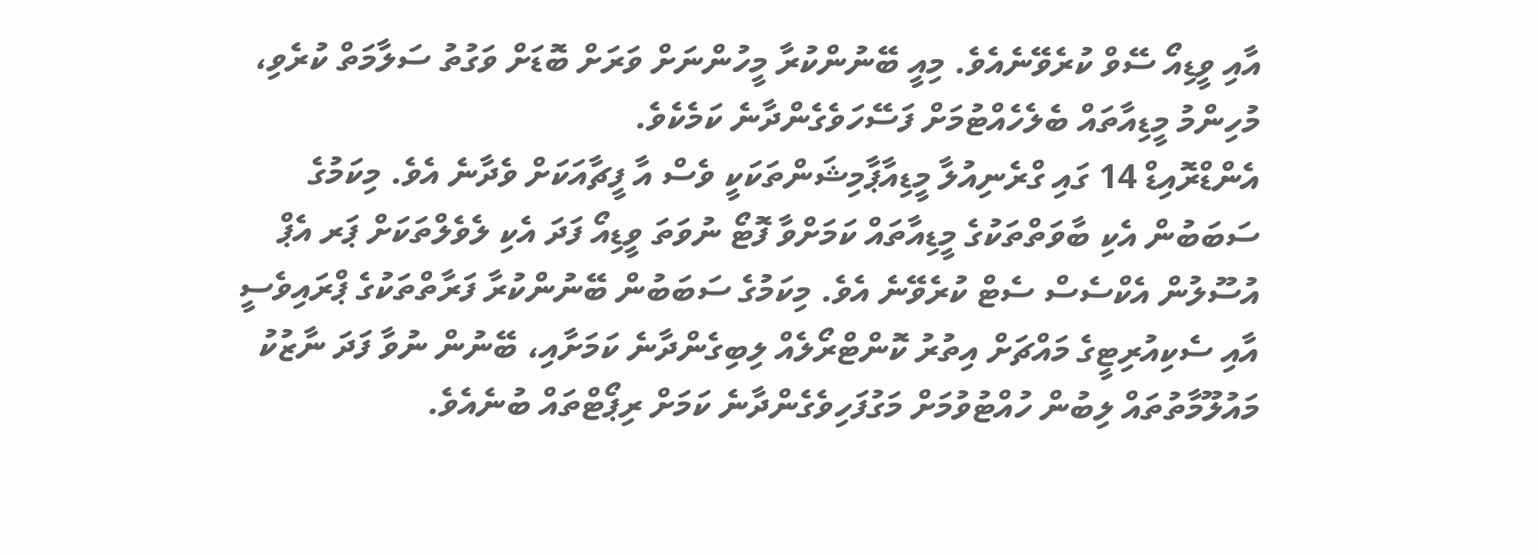އާއި ވީޑިއޯ ސޭވް ކުރެވޭނެއެވެ. މިއީ ބޭނުންކުރާ މީހުންނަށް ވަރަށް ބޮޑަށް ވަގުތު ސަލާމަތް ކުރެވި، މުހިންމު މީޑިއާތައް ބެލެހެއްޓުމަށް ފަސޭހަވެގެންދާނެ ކަމެކެވެ.
އެންޑްރޮއިޑް 14 ގައި ގްރެނިއުލާ މީޑިއާޕާމިޝަންތަކަކީ ވެސް އާ ފީޗާއަކަށް ވެދާނެ އެވެ. މިކަމުގެ ސަބަބުން އެކި ބާވަތްތަކުގެ މީޑިއާތައް ކަމަށްވާ ފޮޓޯ ނުވަތަ ވީޑިއޯ ފަދަ އެކި ލެވެލްތަކަށް ޕަރ އެޕް އުސޫލުން އެކްސެސް ސެޓް ކުރެވޭނެ އެވެ. މިކަމުގެ ސަބަބުން ބޭނުންކުރާ ފަރާތްތަކުގެ ޕްރައިވެސީ އާއި ސެކިއުރިޓީގެ މައްޗަށް އިތުރު ކޮންޓްރޯލެއް ލިބިގެންދާނެ ކަމަށާއި، ބޭނުން ނުވާ ފަދަ ނާޒުކު މައުލޫމާތުތައް ލިބުން ހުއްޓުވުމަށް މަގުފަހިވެގެންދާނެ ކަމަށް ރިޕޯޓްތައް ބުނެއެވެ.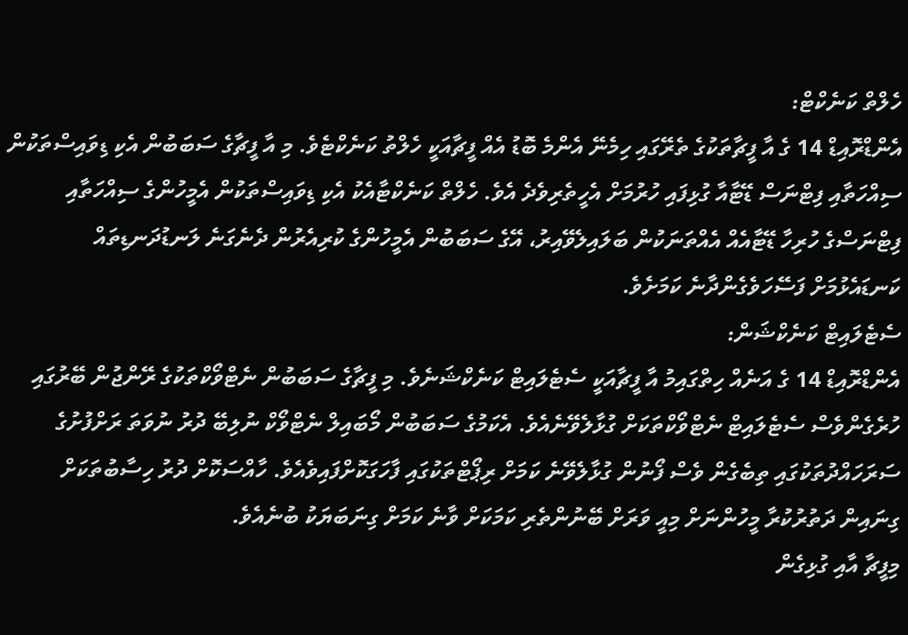ހެލްތް ކަނެކްޓް:
އެންޑްރޮއިޑް 14 ގެ އާ ފީޗާތަކުގެ ތެރޭގައި ހިމެނޭ އެންމެ ބޮޑު އެއް ފީޗާއަކީ ހެލްތު ކަނެކްޓެވެ. މި އާ ފީޗާގެ ސަބަބުން އެކި ޑިވައިސްތަކުން ސިއްހަތާއި ފިޓްނަސް ޑޭޓާއާ ގުޅިފައި ހުރުމަށް އެހީތެރިވެދެ އެވެ. ހެލްތް ކަނެކްޓާއެކު އެކި ޑިވައިސްތަކުން އެމީހުންގެ ސިއްހަތާއި ފިޓްނަސްގެ ހުރިހާ ޑޭޓާއެއް އެއްތަނަކުން ބަލައިލެވޭއިރު، އޭގެ ސަބަބުން އެމީހުންގެ ކުރިއެރުން ދެނެގަނެ ލަނޑުދަނޑިތައް ކަނޑައެޅުމަށް ފަސޭހަވެގެންދާނެ ކަމަށެވެ.
ސެޓެލައިޓް ކަނެކްޝަން:
އެންޑްރޮއިޑް 14 ގެ އަނެއް ހިތްގައިމު އާ ފީޗާއަކީ ސެޓެލައިޓް ކަނެކްޝަނެވެ. މި ފީޗާގެ ސަބަބުން ނެޓްވޯކްތަކުގެ ރޭންޖުން ބޭރުގައި ހުރެގެންވެސް ސެޓެލައިޓް ނެޓްވޯކްތަކަށް ގުޅާލެވޭނެއެވެ. އެކަމުގެ ސަބަބުން މޯބައިލް ނެޓްވޯކް ނުލިބޭ ދުރު ނުވަތަ ރަށްފުށުގެ ސަރަހައްދުތަކުގައި ތިބެގެން ވެސް ފޯނުން ގުޅާލެވޭނެ ކަމަށް ރިޕޯޓްތަކުގައި ފާހަގަކޮށްފައިވެއެވެ. ހާއްސަކޮށް ދުރު ހިސާބުތަކަށް ގިނައިން ދަތުރުކުރާ މީހުންނަށް މިއީ ވަރަށް ބޭނުންތެރި ކަމަކަށް ވާނެ ކަމަށް ގިނަބަޔަކު ބުނެއެވެ.
މިފީޗާ އާއި ގުޅިގެން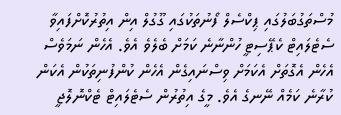މުސްތަގުބަލުގައި ޕިކްސެލް ފޯނުތަކުގައި ގޫގުލް އިން އިތުރުކޮށްފައިވާ ސެޓެލައިޓް ކެޕޭސިޓީ ހުންނާނެ ކަމަށް ބެލެވެ އެވެ. އެހެން ނަމަވެސް އެހެން އެގޮތަށް އެކަމަށް ވިސްނައިގެން އެހެން ކުންފުނިތަކުން އެކަން ކުރާނެ ކަމެއް ނޭނގެ އެވެ. މީގެ އިތުރުން ސެޓެލައިޓް ޓެކްނޮލޮޖީ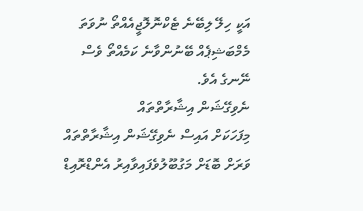އަކީ ހިލޭ ލިބޭނެ ޓެކްނޮލޮޖީއެއްތޯ ނުވަތަ މެމްބަޝިޕެއް ބޭނުންވާނެ ކަމެއްތޯ ވެސް ނޭނގެ އެވެ.
ނެވިގޭޝަން އިޝާރާތްތައް
މިފަހަކަށް އައިސް ނެވިގޭޝަން އިޝާރާތްތައް ވަރަށް ބޮޑަށް މަގުބޫލުވެފައިވާއިރު އެންޑްރޮއިޑް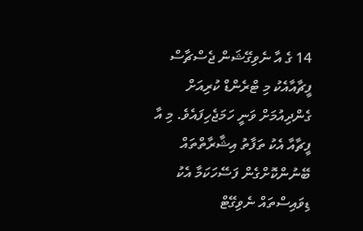14 ގެ އާ ނެވިގޭޝަން ޖެސްޗާސް ފީޗާއާއެކު މި ޓްރެންޑް ކުރިއަށް ގެންދިއުމަށް ވަނީ ހަމަޖެހިފައެވެ. މި އާ ފީޗާއާ އެކު ތަފާތު އިޝާރާތްތައް ބޭނުންކޮށްގެން ފަސޭހަކަމާ އެކު ޑިވައިސްތައް ނެވިގޭޓް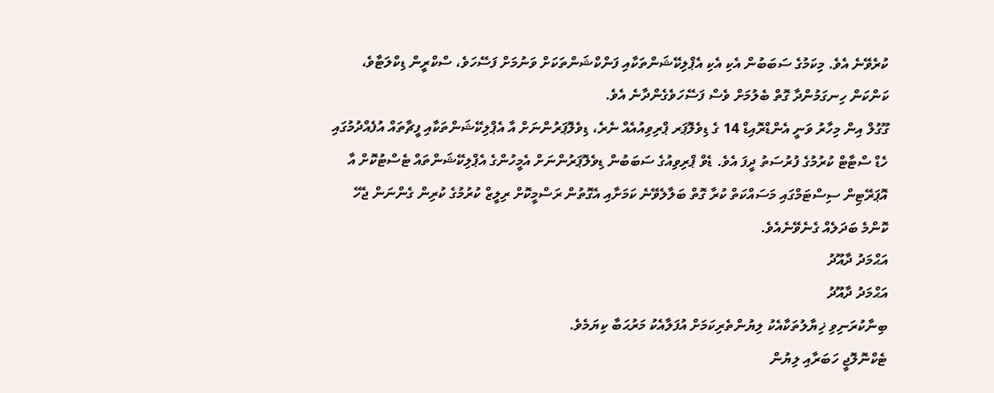ކުރެވޭނެ އެވެ. މިކަމުގެ ސަބަބުން އެކި އެކި އެޕްލިކޭޝަންތަކާއި ފަންކްޝަންތަކަށް ވަނުމަށް ފަސޭހަވެ، ސްކްރީން ޑިކްލަޓާވެ، ކަންކަން ހިނގަމުންދާ ގޮތް ބެލުމަށް ވެސް ފަސޭހަވެގެންދާނެ އެވެ.
ގޫގުލް އިން މިހާރު ވަނީ އެންޑްރޮއިޑް 14 ގެ ޑިވެލޮޕަރ ޕްރިވިއުއެއް ނެރެ، ޑިވެލޮޕަރުންނަށް އާ އެޕްލިކޭޝަންތަކާއި ފީޗާތައް އުފެއްދުމުގައި ހެޑް ސްޓާޓް ކުރުމުގެ ފުރުސަތު ދީފަ އެވެ. ޑެވް ޕްރިވިއުގެ ސަބަބުން ޑިވެލޮޕަރުންނަށް އެމީހުންގެ އެޕްލިކޭޝަންތައް ޓެސްޓުކޮށް އާ އޮޕަރޭޓިން ސިސްޓަމްގައި މަސައްކަތް ކުރާ ގޮތް ބަލާލެވޭނެ ކަމަށާއި އެގޮތުން ރަސްމީކޮށް ރިލީޒް ކުރުމުގެ ކުރިން ގެންނަން ޖެހޭ ކޮންމެ ބަދަލެއް ގެނެވޭނެއެވެ.
އަޙްމަދު ދާއޫދު
އަޙްމަދު ދާއޫދު
ބިނާކުރަނިވި ޚިޔާލުތަކާއެކު ލިޔުންތެރިކަމަށް އުފަލާއެކު މަރުޙަބާ ކިޔަމެވެ.
ޓެކްނޮލޮޖީ ހަބަރާއި ލިޔުން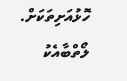ހޮޅުއަށިތަކަށް.
ލޯތްބާއެކު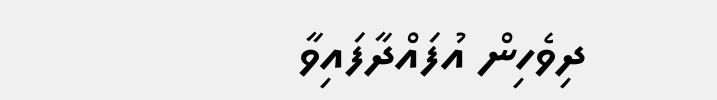ދިވެހިން އުފައްދާފައިވާ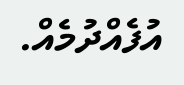އުފެއްދުމެއް.